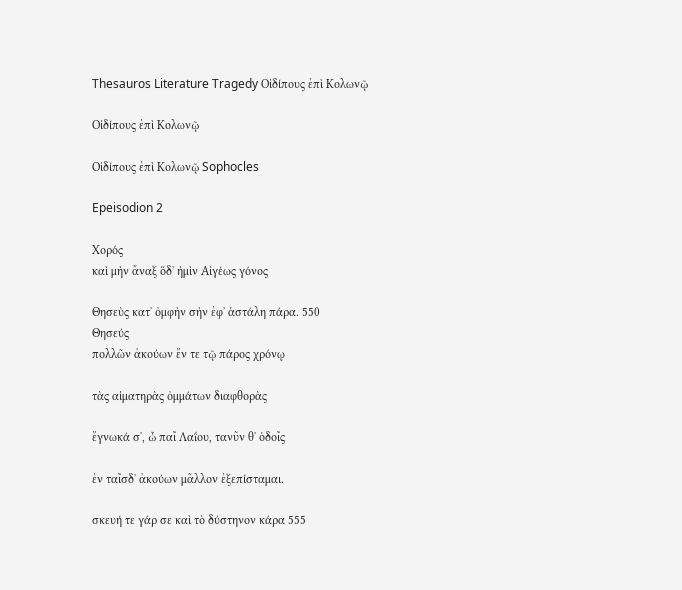Thesauros Literature Tragedy Οἰδίπους ἐπὶ Κολωνῷ

Οἰδίπους ἐπὶ Κολωνῷ

Οἰδίπους ἐπὶ Κολωνῷ Sophocles

Epeisodion 2

Χορός
καὶ μὴν ἄναξ ὅδʼ ἡμὶν Αἰγέως γόνος

Θησεὺς κατʼ ὀμφὴν σὴν ἐφʼ ἁστάλη πάρα. 550
Θησεύς
πολλῶν ἀκούων ἔν τε τῷ πάρος χρόνῳ

τὰς αἱματηρὰς ὀμμάτων διαφθορὰς

ἔγνωκά σʼ, ὦ παῖ Λαΐου, τανῦν θʼ ὁδοῖς

ἐν ταῖσδʼ ἀκούων μᾶλλον ἐξεπίσταμαι.

σκευή τε γάρ σε καὶ τὸ δύστηνον κάρα 555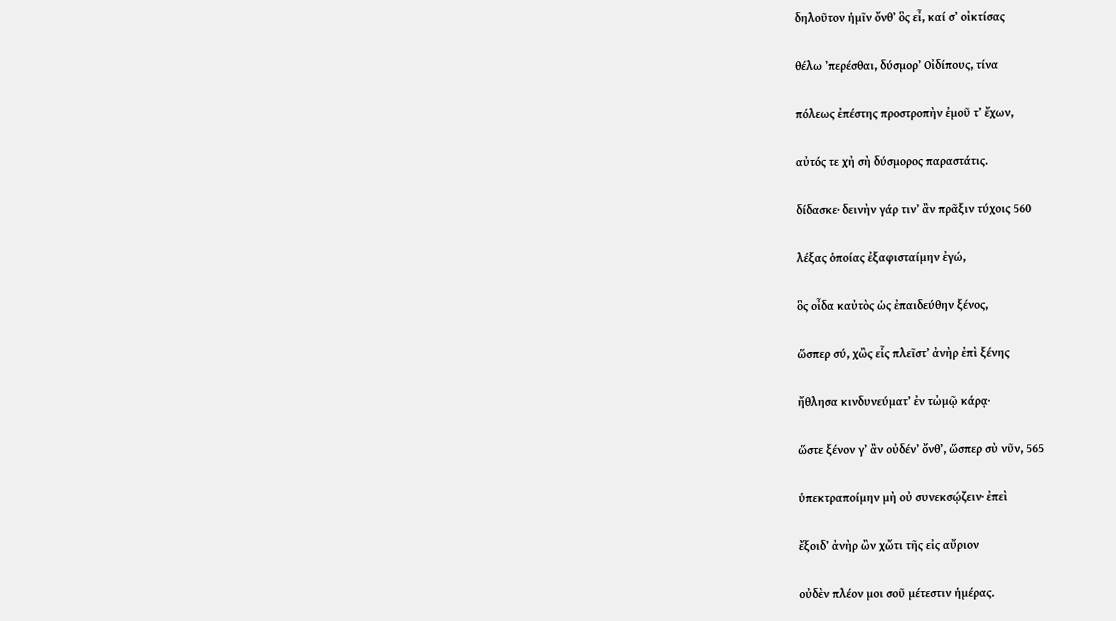δηλοῦτον ἡμῖν ὄνθʼ ὃς εἶ, καί σʼ οἰκτίσας

θέλω ʼπερέσθαι, δύσμορʼ Οἰδίπους, τίνα

πόλεως ἐπέστης προστροπὴν ἐμοῦ τʼ ἔχων,

αὐτός τε χἠ σὴ δύσμορος παραστάτις.

δίδασκε· δεινὴν γάρ τινʼ ἂν πρᾶξιν τύχοις 560

λέξας ὁποίας ἐξαφισταίμην ἐγώ,

ὃς οἶδα καὐτὸς ὡς ἐπαιδεύθην ξένος,

ὥσπερ σύ, χὢς εἷς πλεῖστʼ ἀνὴρ ἐπὶ ξένης

ἤθλησα κινδυνεύματʼ ἐν τὠμῷ κάρᾳ·

ὥστε ξένον γʼ ἂν οὐδένʼ ὄνθʼ, ὥσπερ σὺ νῦν, 565

ὑπεκτραποίμην μὴ οὐ συνεκσῴζειν· ἐπεὶ

ἔξοιδʼ ἀνὴρ ὢν χὤτι τῆς εἰς αὔριον

οὐδὲν πλέον μοι σοῦ μέτεστιν ἡμέρας.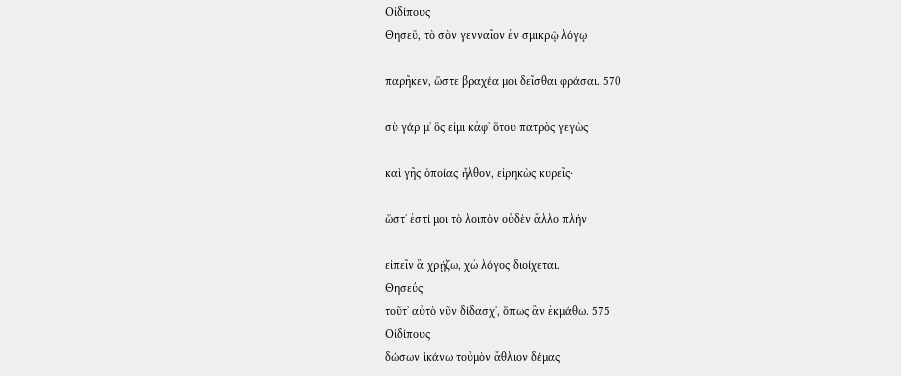Οἰδίπους
Θησεῦ, τὸ σὸν γενναῖον ἐν σμικρῷ λόγῳ

παρῆκεν, ὥστε βραχέα μοι δεῖσθαι φράσαι. 570

σὺ γάρ μʼ ὅς εἰμι κἀφʼ ὅτου πατρὸς γεγὼς

καὶ γῆς ὁποίας ἦλθον, εἰρηκὼς κυρεῖς·

ὥστʼ ἐστί μοι τὸ λοιπὸν οὐδὲν ἄλλο πλὴν

εἰπεῖν ἃ χρῄζω, χὠ λόγος διοίχεται.
Θησεύς
τοῦτʼ αὐτὸ νῦν δίδασχʼ, ὅπως ἂν ἐκμάθω. 575
Οἰδίπους
δώσων ἱκάνω τοὐμὸν ἄθλιον δέμας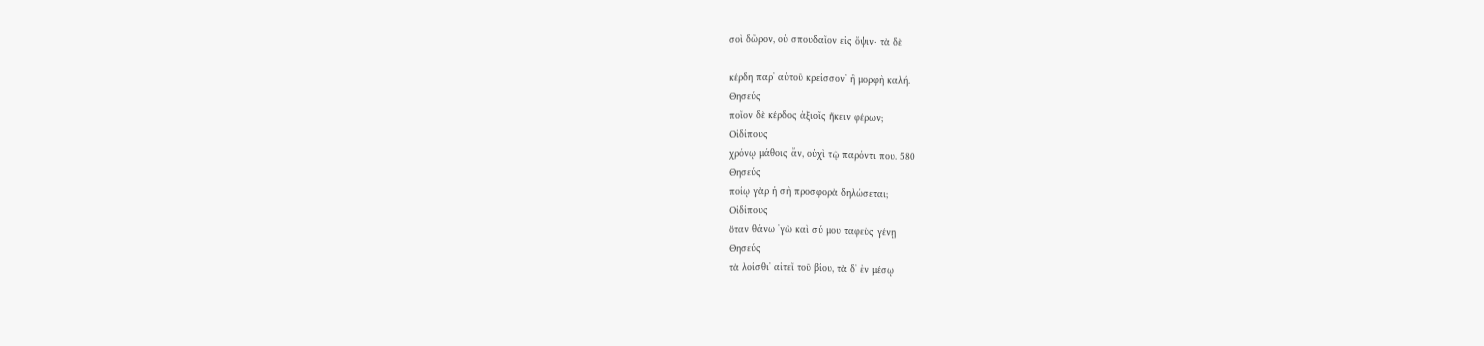σοὶ δῶρον, οὐ σπουδαῖον εἰς ὄψιν· τὰ δὲ

κέρδη παρʼ αὐτοῦ κρείσσονʼ ἢ μορφὴ καλή.
Θησεύς
ποῖον δὲ κέρδος ἀξιοῖς ἥκειν φέρων;
Οἰδίπους
χρόνῳ μάθοις ἄν, οὐχὶ τῷ παρόντι που. 580
Θησεύς
ποίῳ γὰρ ἡ σὴ προσφορὰ δηλώσεται;
Οἰδίπους
ὅταν θάνω ʼγὼ καὶ σύ μου ταφεὺς γένῃ
Θησεύς
τὰ λοίσθιʼ αἰτεῖ τοῦ βίου, τὰ δʼ ἐν μέσῳ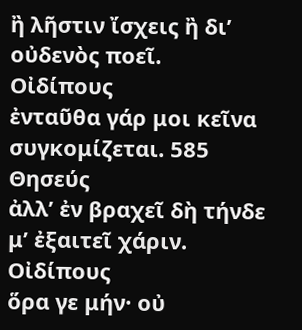ἢ λῆστιν ἴσχεις ἢ διʼ οὐδενὸς ποεῖ.
Οἰδίπους
ἐνταῦθα γάρ μοι κεῖνα συγκομίζεται. 585
Θησεύς
ἀλλʼ ἐν βραχεῖ δὴ τήνδε μʼ ἐξαιτεῖ χάριν.
Οἰδίπους
ὅρα γε μήν· οὐ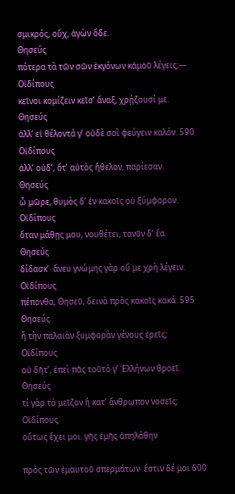σμικρός, οὔχ, ἁγὼν ὅδε.
Θησεύς
πότερα τὰ τῶν σῶν ἐκγόνων κἀμοῦ λέγεις;—
Οἰδίπους
κεῖνοι κομίζειν κεῖσʼ ἄναξ, χρῄζουσί με.
Θησεύς
ἀλλʼ εἰ θέλοντά γʼ οὐδὲ σοὶ φεύγειν καλόν. 590
Οἰδίπους
ἀλλʼ οὐδʼ, ὅτʼ αὐτὸς ἤθελον, παρίεσαν.
Θησεύς
ὦ μῶρε, θυμὸς δʼ ἐν κακοῖς οὐ ξύμφορον.
Οἰδίπους
ὅταν μάθῃς μου, νουθέτει, τανῦν δʼ ἔα.
Θησεύς
δίδασκʼ· ἄνευ γνώμης γὰρ οὔ με χρὴ λέγειν.
Οἰδίπους
πέπονθα, Θησεῦ, δεινὰ πρὸς κακοῖς κακά. 595
Θησεύς
ἦ τὴν παλαιὰν ξυμφορὰν γένους ἐρεῖς;
Οἰδίπους
οὐ δῆτʼ, ἐπεὶ πᾶς τοῦτό γʼ Ἑλλήνων θροεῖ.
Θησεύς
τί γὰρ τὸ μεῖζον ἢ κατʼ ἄνθρωπον νοσεῖς;
Οἰδίπους
οὕτως ἔχει μοι. γῆς ἐμῆς ἀπηλάθην

πρὸς τῶν ἐμαυτοῦ σπερμάτων· ἔστιν δέ μοι 600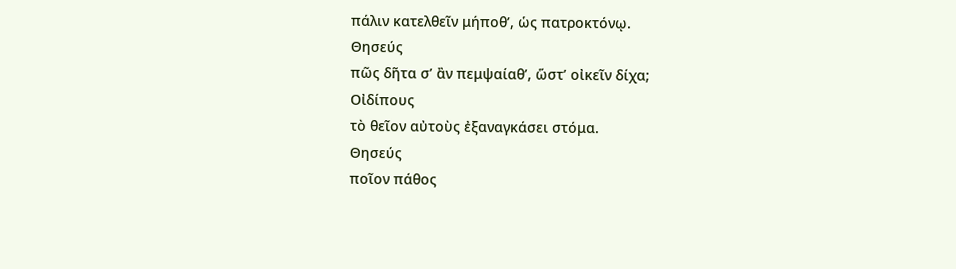πάλιν κατελθεῖν μήποθʼ, ὡς πατροκτόνῳ.
Θησεύς
πῶς δῆτα σʼ ἂν πεμψαίαθʼ, ὥστʼ οἰκεῖν δίχα;
Οἰδίπους
τὸ θεῖον αὐτοὺς ἐξαναγκάσει στόμα.
Θησεύς
ποῖον πάθος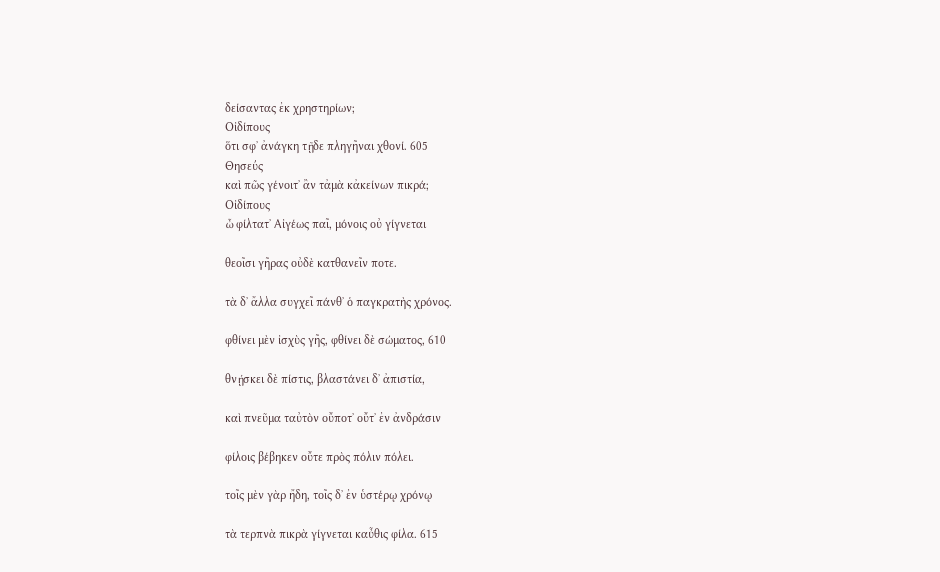δείσαντας ἐκ χρηστηρίων;
Οἰδίπους
ὅτι σφʼ ἀνάγκη τῇδε πληγῆναι χθονί. 605
Θησεύς
καὶ πῶς γένοιτʼ ἂν τἀμὰ κἀκείνων πικρά;
Οἰδίπους
ὦ φίλτατʼ Αἰγέως παῖ, μόνοις οὐ γίγνεται

θεοῖσι γῆρας οὐδὲ κατθανεῖν ποτε.

τὰ δʼ ἄλλα συγχεῖ πάνθʼ ὁ παγκρατὴς χρόνος.

φθίνει μὲν ἰσχὺς γῆς, φθίνει δὲ σώματος, 610

θνῄσκει δὲ πίστις, βλαστάνει δʼ ἀπιστία,

καὶ πνεῦμα ταὐτὸν οὔποτʼ οὔτʼ ἐν ἀνδράσιν

φίλοις βέβηκεν οὔτε πρὸς πόλιν πόλει.

τοῖς μὲν γὰρ ἤδη, τοῖς δʼ ἐν ὑστέρῳ χρόνῳ

τὰ τερπνὰ πικρὰ γίγνεται καὖθις φίλα. 615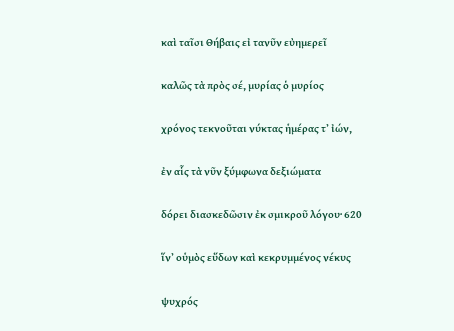καὶ ταῖσι Θήβαις εἰ τανῦν εὐημερεῖ

καλῶς τὰ πρὸς σέ, μυρίας ὁ μυρίος

χρόνος τεκνοῦται νύκτας ἡμέρας τʼ ἰών,

ἐν αἷς τὰ νῦν ξύμφωνα δεξιώματα

δόρει διασκεδῶσιν ἐκ σμικροῦ λόγου· 620

ἵνʼ οὑμὸς εὕδων καὶ κεκρυμμένος νέκυς

ψυχρός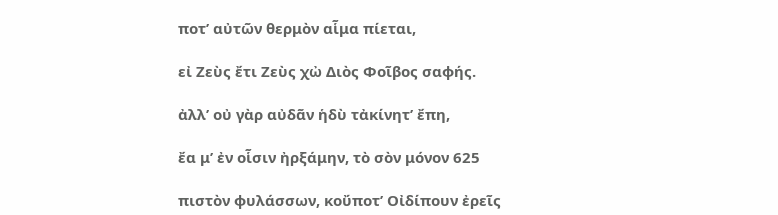ποτʼ αὐτῶν θερμὸν αἷμα πίεται,

εἰ Ζεὺς ἔτι Ζεὺς χὠ Διὸς Φοῖβος σαφής.

ἀλλʼ οὐ γὰρ αὐδᾶν ἡδὺ τἀκίνητʼ ἔπη,

ἔα μʼ ἐν οἷσιν ἠρξάμην, τὸ σὸν μόνον 625

πιστὸν φυλάσσων, κοὔποτʼ Οἰδίπουν ἐρεῖς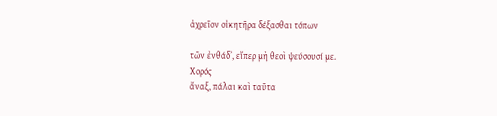ἀχρεῖον οἰκητῆρα δέξασθαι τόπων

τῶν ἐνθάδʼ, εἴπερ μὴ θεοὶ ψεύσουσί με.
Χορός
ἄναξ, πάλαι καὶ ταῦτα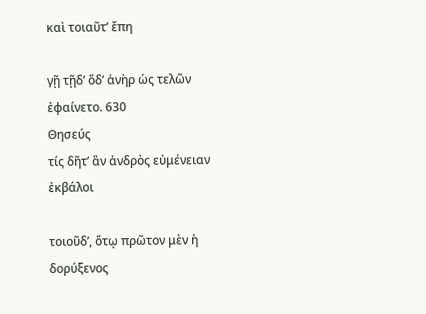καὶ τοιαῦτʼ ἔπη

γῇ τῇδʼ ὅδʼ ἁνὴρ ὡς τελῶν ἐφαίνετο. 630
Θησεύς
τίς δῆτʼ ἂν ἀνδρὸς εὐμένειαν ἐκβάλοι

τοιοῦδʼ, ὅτῳ πρῶτον μὲν ἡ δορύξενος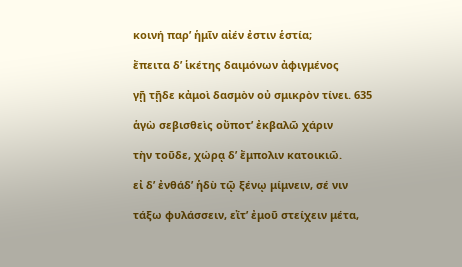κοινή παρʼ ἡμῖν αἰέν ἐστιν ἑστία;

ἔπειτα δʼ ἱκέτης δαιμόνων ἀφιγμένος

γῇ τῇδε κἀμοὶ δασμὸν οὐ σμικρὸν τίνει. 635

ἁγὼ σεβισθεὶς οὔποτʼ ἐκβαλῶ χάριν

τὴν τοῦδε, χώρᾳ δʼ ἔμπολιν κατοικιῶ.

εἰ δʼ ἐνθάδʼ ἡδὺ τῷ ξένῳ μίμνειν, σέ νιν

τάξω φυλάσσειν, εἴτʼ ἐμοῦ στείχειν μέτα,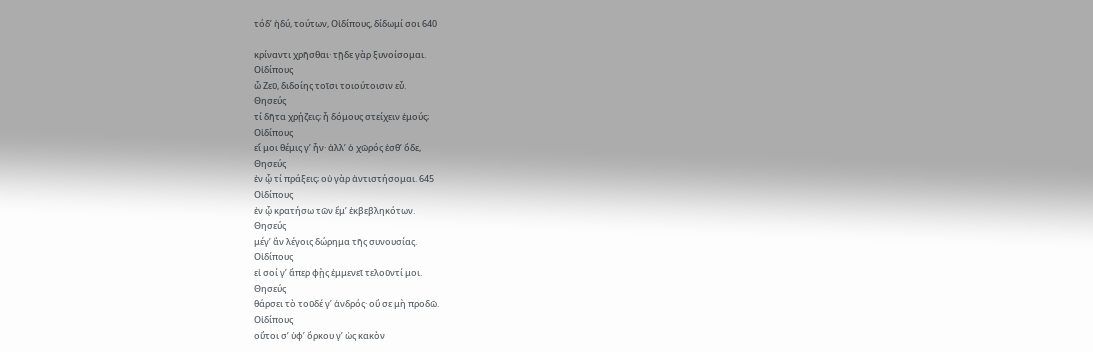τόδʼ ἡδύ, τούτων, Οἰδίπους, δίδωμί σοι 640

κρίναντι χρῆσθαι· τῇδε γὰρ ξυνοίσομαι.
Οἰδίπους
ὦ Ζεῦ, διδοίης τοῖσι τοιούτοισιν εὖ.
Θησεύς
τί δῆτα χρῄζεις; ἦ δόμους στείχειν ἐμούς;
Οἰδίπους
εἴ μοι θέμις γʼ ἦν· ἀλλʼ ὁ χῶρός ἐσθʼ ὅδε,
Θησεύς
ἐν ᾧ τί πράξεις; οὐ γὰρ ἀντιστήσομαι. 645
Οἰδίπους
ἐν ᾧ κρατήσω τῶν ἔμʼ ἐκβεβληκότων.
Θησεύς
μέγʼ ἂν λέγοις δώρημα τῆς συνουσίας.
Οἰδίπους
εἰ σοί γʼ ἅπερ φῂς ἐμμενεῖ τελοῦντί μοι.
Θησεύς
θάρσει τὸ τοῦδέ γʼ ἀνδρός· οὔ σε μὴ προδῶ.
Οἰδίπους
οὔτοι σʼ ὑφʼ ὅρκου γʼ ὡς κακὸν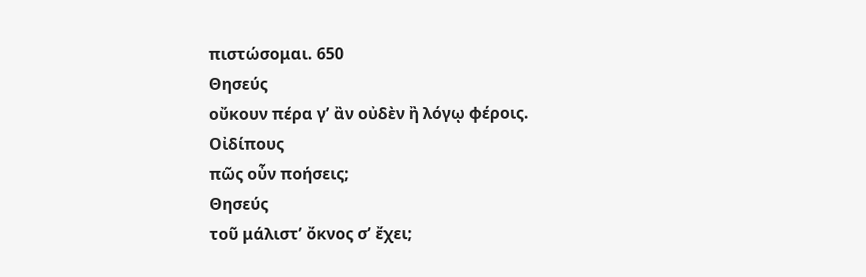πιστώσομαι. 650
Θησεύς
οὔκουν πέρα γʼ ἂν οὐδὲν ἢ λόγῳ φέροις.
Οἰδίπους
πῶς οὖν ποήσεις;
Θησεύς
τοῦ μάλιστʼ ὄκνος σʼ ἔχει;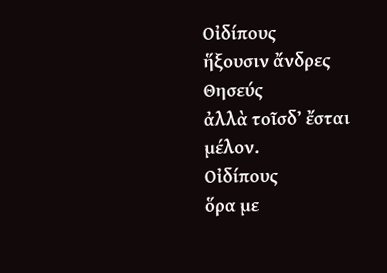Οἰδίπους
ἥξουσιν ἄνδρες
Θησεύς
ἀλλὰ τοῖσδʼ ἔσται μέλον.
Οἰδίπους
ὅρα με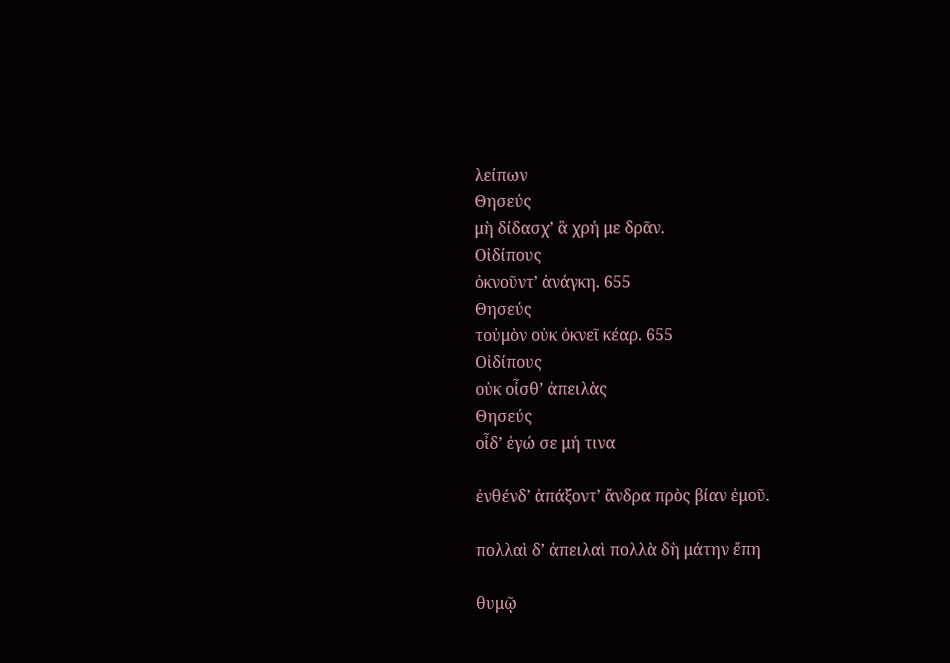λείπων
Θησεύς
μὴ δίδασχʼ ἃ χρή με δρᾶν.
Οἰδίπους
ὀκνοῦντʼ ἀνάγκη. 655
Θησεύς
τοὐμὸν οὐκ ὀκνεῖ κέαρ. 655
Οἰδίπους
οὐκ οἶσθʼ ἀπειλὰς
Θησεύς
οἶδʼ ἐγώ σε μή τινα

ἐνθένδʼ ἀπάξοντʼ ἄνδρα πρὸς βίαν ἐμοῦ.

πολλαὶ δʼ ἀπειλαὶ πολλὰ δὴ μάτην ἔπη

θυμῷ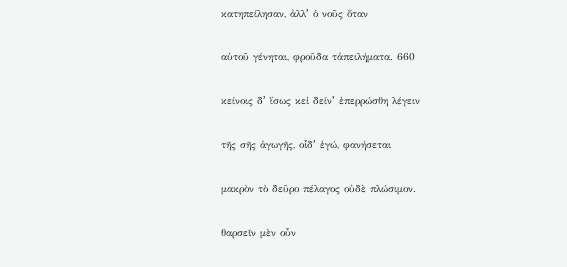κατηπείλησαν, ἀλλʼ ὁ νοῦς ὅταν

αὑτοῦ γένηται, φροῦδα τἀπειλήματα. 660

κείνοις δʼ ἴσως κεἰ δείνʼ ἐπερρώσθη λέγειν

τῆς σῆς ἀγωγῆς, οἶδʼ ἐγώ, φανήσεται

μακρὸν τὸ δεῦρο πέλαγος οὐδὲ πλώσιμον.

θαρσεῖν μὲν οὖν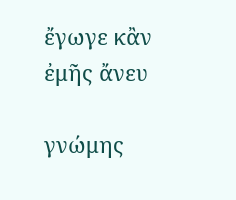ἔγωγε κἂν ἐμῆς ἄνευ

γνώμης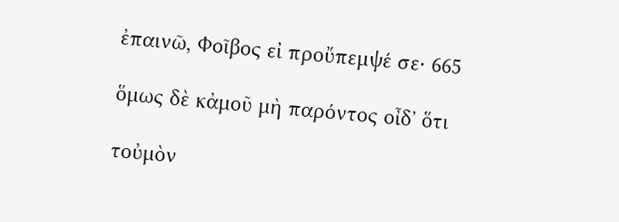ἐπαινῶ, Φοῖβος εἰ προὔπεμψέ σε· 665

ὅμως δὲ κἀμοῦ μὴ παρόντος οἶδʼ ὅτι

τοὐμὸν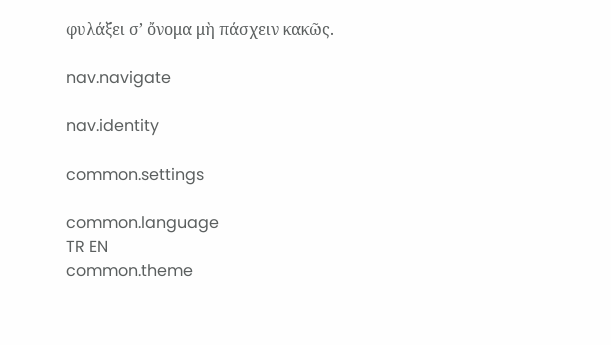φυλάξει σʼ ὄνομα μὴ πάσχειν κακῶς.

nav.navigate

nav.identity

common.settings

common.language
TR EN
common.theme